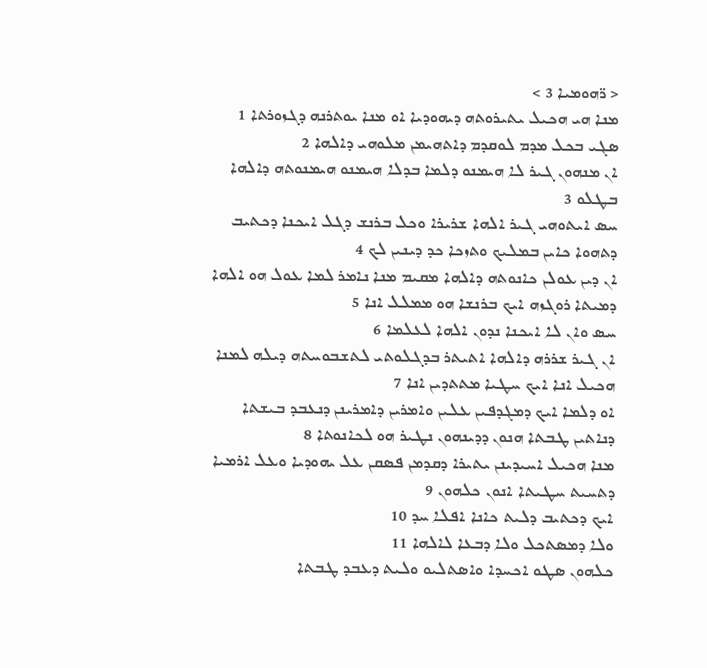< ܪ̈ܗܘܡܝܐ 3 >
ܡܢܐ ܗܝ ܗܟܝܠ ܝܬܝܪܘܬܗ ܕܝܗܘܕܝܐ ܐܘ ܡܢܐ ܝܘܬܪܢܗ ܕܓܙܘܪܬܐ 1
ܤܓܝ ܒܟܠ ܡܕܡ ܠܘܩܕܡ ܕܐܬܗܝܡܢ ܡܠܘܗܝ ܕܐܠܗܐ 2
ܐܢ ܡܢܗܘܢ ܓܝܪ ܠܐ ܗܝܡܢܘ ܕܠܡܐ ܒܕܠܐ ܗܝܡܢܘ ܗܝܡܢܘܬܗ ܕܐܠܗܐ ܒܛܠܘ 3
ܚܤ ܐܝܬܘܗܝ ܓܝܪ ܐܠܗܐ ܫܪܝܪܐ ܘܟܠ ܒܪܢܫ ܕܓܠ ܐܝܟܢܐ ܕܟܬܝܒ ܕܬܗܘܐ ܟܐܝܢ ܒܡܠܝܟ ܘܬܙܟܐ ܟܕ ܕܝܢܝܢ ܠܟ 4
ܐܢ ܕܝܢ ܥܘܠܢ ܟܐܢܘܬܗ ܕܐܠܗܐ ܡܩܝܡ ܡܢܐ ܢܐܡܪ ܠܡܐ ܥܘܠ ܗܘ ܐܠܗܐ ܕܡܝܬܐ ܪܘܓܙܗ ܐܝܟ ܒܪܢܫܐ ܗܘ ܡܡܠܠ ܐܢܐ 5
ܚܤ ܘܐܢ ܠܐ ܐܝܟܢܐ ܢܕܘܢ ܐܠܗܐ ܠܥܠܡܐ 6
ܐܢ ܓܝܪ ܫܪܪܗ ܕܐܠܗܐ ܐܬܝܬܪ ܒܕܓܠܘܬܝ ܠܬܫܒܘܚܬܗ ܕܝܠܗ ܠܡܢܐ ܗܟܝܠ ܐܢܐ ܐܝܟ ܚܛܝܐ ܡܬܬܕܝܢ ܐܢܐ 7
ܐܘ ܕܠܡܐ ܐܝܟ ܕܡܓܕܦܝܢ ܥܠܝܢ ܘܐܡܪܝܢ ܕܐܡܪܝܢܢ ܕܢܥܒܕ ܒܝܫܬܐ ܕܢܐܬܝܢ ܛܒܬܐ ܗܢܘܢ ܕܕܝܢܗܘܢ ܢܛܝܪ ܗܘ ܠܟܐܢܘܬܐ 8
ܡܢܐ ܗܟܝܠ ܐܚܝܕܝܢܢ ܝܬܝܪܐ ܕܩܕܡܢ ܦܤܩܢ ܥܠ ܝܗܘܕܝܐ ܘܥܠ ܐܪܡܝܐ ܕܬܚܝܬ ܚܛܝܬܐ ܐܢܘܢ ܟܠܗܘܢ 9
ܐܝܟ ܕܟܬܝܒ ܕܠܝܬ ܟܐܢܐ ܐܦܠܐ ܚܕ 10
ܘܠܐ ܕܡܤܬܟܠ ܘܠܐ ܕܒܥܐ ܠܐܠܗܐ 11
ܟܠܗܘܢ ܤܛܘ ܐܟܚܕܐ ܘܐܤܬܠܝܘ ܘܠܝܬ ܕܥܒܕ ܛܒܬܐ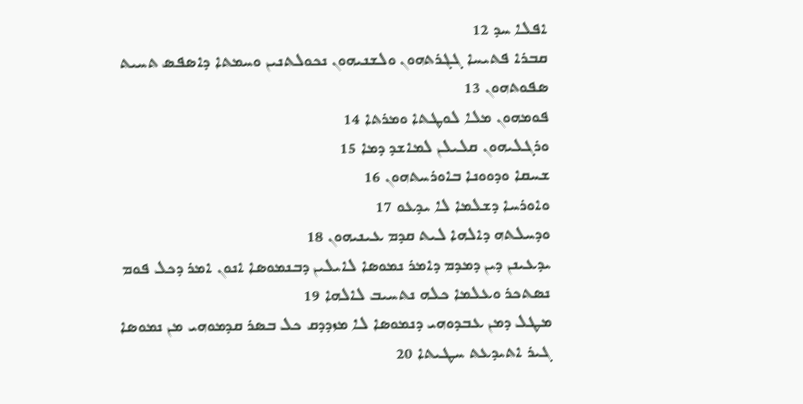ܐܦܠܐ ܚܕ 12
ܩܒܪܐ ܦܬܝܚܐ ܓܓܪܬܗܘܢ ܘܠܫܢܝܗܘܢ ܢܟܘܠܬܢܝܢ ܘܚܡܬܐ ܕܐܤܦܤ ܬܚܝܬ ܤܦܘܬܗܘܢ 13
ܦܘܡܗܘܢ ܡܠܐ ܠܘܛܬܐ ܘܡܪܬܐ 14
ܘܪܓܠܝܗܘܢ ܩܠܝܠܢ ܠܡܐܫܕ ܕܡܐ 15
ܫܚܩܐ ܘܕܘܘܢܐ ܒܐܘܪܚܬܗܘܢ 16
ܘܐܘܪܚܐ ܕܫܠܡܐ ܠܐ ܝܕܥܘ 17
ܘܕܚܠܬܗ ܕܐܠܗܐ ܠܝܬ ܩܕܡ ܥܝܢܝܗܘܢ 18
ܝܕܥܝܢܢ ܕܝܢ ܕܡܕܡ ܕܐܡܪ ܢܡܘܤܐ ܠܐܝܠܝܢ ܕܒܢܡܘܤܐ ܐܢܘܢ ܐܡܪ ܕܟܠ ܦܘܡ ܢܤܬܟܪ ܘܥܠܡܐ ܟܠܗ ܢܬܚܝܒ ܠܐܠܗܐ 19
ܡܛܠ ܕܡܢ ܥܒܕܘܗܝ ܕܢܡܘܤܐ ܠܐ ܡܙܕܕܩ ܟܠ ܒܤܪ ܩܕܡܘܗܝ ܡܢ ܢܡܘܤܐ ܓܝܪ ܐܬܝܕܥܬ ܚܛܝܬܐ 20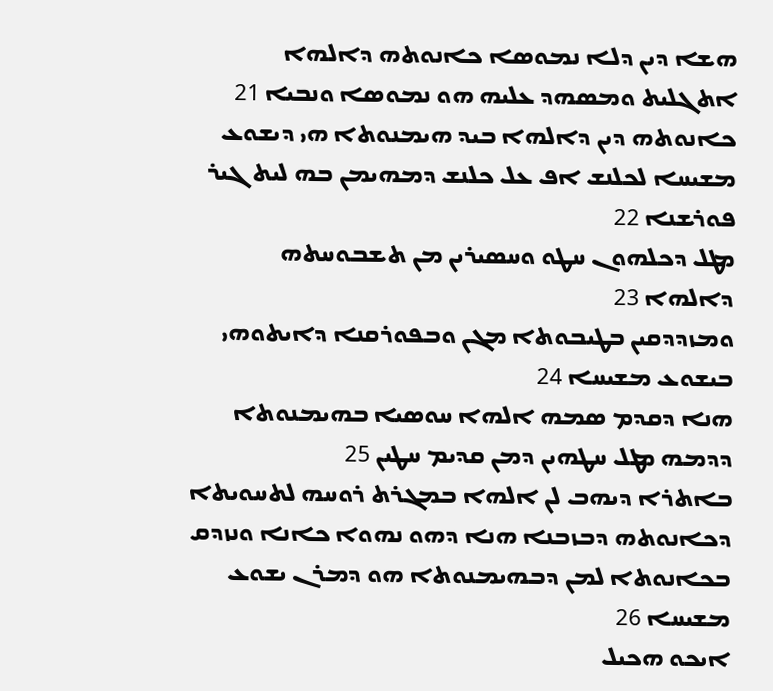ܗܫܐ ܕܝܢ ܕܠܐ ܢܡܘܤܐ ܟܐܢܘܬܗ ܕܐܠܗܐ ܐܬܓܠܝܬ ܘܡܤܗܕ ܥܠܝܗ ܗܘ ܢܡܘܤܐ ܘܢܒܝܐ 21
ܟܐܢܘܬܗ ܕܝܢ ܕܐܠܗܐ ܒܝܕ ܗܝܡܢܘܬܐ ܗܝ ܕܝܫܘܥ ܡܫܝܚܐ ܠܟܠܢܫ ܐܦ ܥܠ ܟܠܢܫ ܕܡܗܝܡܢ ܒܗ ܠܝܬ ܓܝܪ ܦܘܪܫܢܐ 22
ܡܛܠ ܕܟܠܗܘܢ ܚܛܘ ܘܚܤܝܪܝܢ ܡܢ ܬܫܒܘܚܬܗ ܕܐܠܗܐ 23
ܘܡܙܕܕܩܝܢ ܒܛܝܒܘܬܐ ܡܓܢ ܘܒܦܘܪܩܢܐ ܕܐܝܬܘܗܝ ܒܝܫܘܥ ܡܫܝܚܐ 24
ܗܢܐ ܕܩܕܡ ܤܡܗ ܐܠܗܐ ܚܘܤܝܐ ܒܗܝܡܢܘܬܐ ܕܕܡܗ ܡܛܠ ܚܛܗܝܢ ܕܡܢ ܩܕܝܡ ܚܛܝܢ 25
ܒܐܬܪܐ ܕܝܗܒ ܠܢ ܐܠܗܐ ܒܡܓܪܬ ܪܘܚܗ ܠܬܚܘܝܬܐ ܕܟܐܢܘܬܗ ܕܒܙܒܢܐ ܗܢܐ ܕܗܘ ܢܗܘܐ ܟܐܢܐ ܘܢܙܕܩ ܒܟܐܢܘܬܐ ܠܡܢ ܕܒܗܝܡܢܘܬܐ ܗܘ ܕܡܪܢ ܝܫܘܥ ܡܫܝܚܐ 26
ܐܝܟܘ ܗܟܝܠ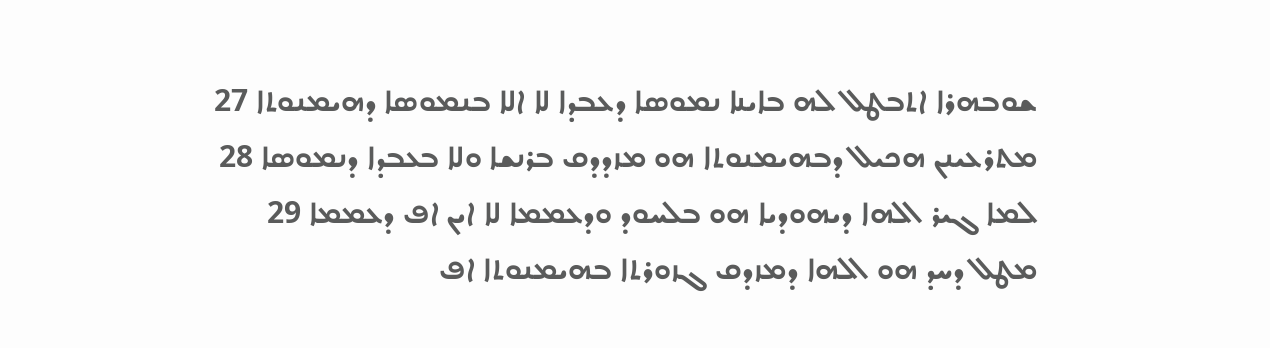ܫܘܒܗܪܐ ܐܬܒܛܠ ܠܗ ܒܐܝܢܐ ܢܡܘܤܐ ܕܥܒܕܐ ܠܐ ܐܠܐ ܒܢܡܘܤܐ ܕܗܝܡܢܘܬܐ 27
ܡܬܪܥܝܢܢ ܗܟܝܠ ܕܒܗܝܡܢܘܬܐ ܗܘ ܡܙܕܕܩ ܒܪܢܫܐ ܘܠܐ ܒܥܒܕܐ ܕܢܡܘܤܐ 28
ܠܡܐ ܓܝܪ ܐܠܗܐ ܕܝܗܘܕܝܐ ܗܘ ܒܠܚܘܕ ܘܕܥܡܡܐ ܠܐ ܐܝܢ ܐܦ ܕܥܡܡܐ 29
ܡܛܠ ܕܚܕ ܗܘ ܐܠܗܐ ܕܡܙܕܩ ܓܙܘܪܬܐ ܒܗܝܡܢܘܬܐ ܐܦ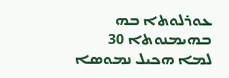ܥܘܪܠܘܬܐ ܒܗ ܒܗܝܡܢܘܬܐ 30
ܠܡܐ ܗܟܝܠ ܢܡܘܤܐ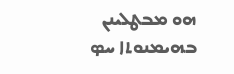ܗܘ ܡܒܛܠܝܢܢ ܒܗܝܡܢܘܬܐ ܚܤ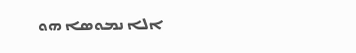ܐܠܐ ܢܡܘܤܐ ܗܘ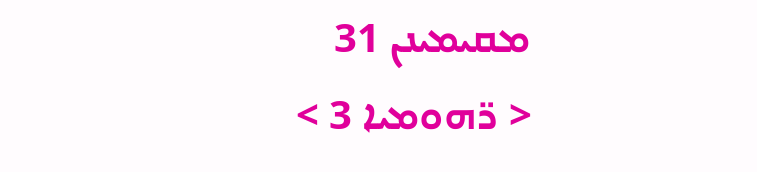ܡܩܝܡܝܢܢ 31
< ܪ̈ܗܘܡܝܐ 3 >